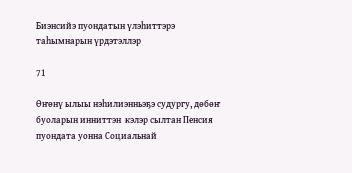Биэнсийэ пуондатын үлэһиттэрэ таһымнарын үрдэтэллэр

71

Өҥөнү ылыы нэһилиэнньэҕэ судургу, дөбөҥ буоларын инниттэн  кэлэр сылтан Пенсия пуондата уонна Социальнай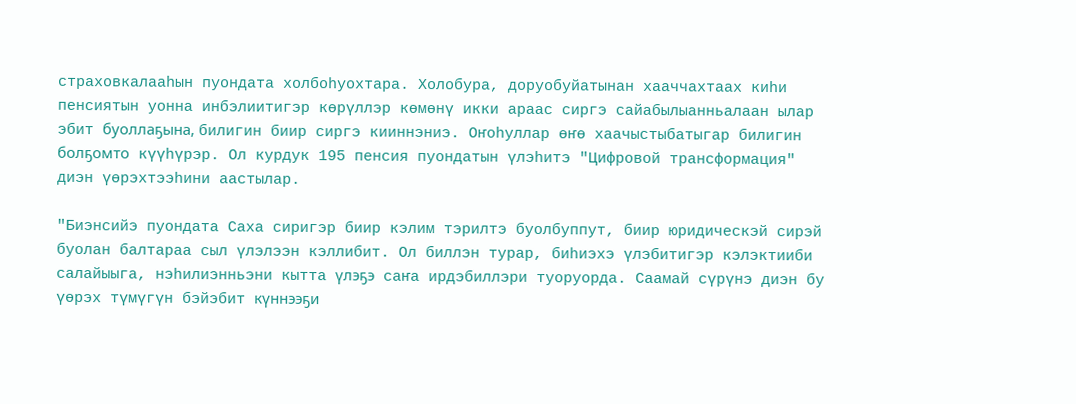страховкалааһын пуондата холбоһуохтара. Холобура, доруобуйатынан хааччахтаах киһи пенсиятын уонна инбэлиитигэр көрүллэр көмөнү икки араас сиргэ сайабылыанньалаан ылар эбит буоллаҕына, билигин биир сиргэ кииннэниэ. Оҥоһуллар өҥө хаачыстыбатыгар билигин болҕомто күүһүрэр. Ол курдук 195 пенсия пуондатын үлэһитэ "Цифровой трансформация" диэн үөрэхтээһини аастылар.

"Биэнсийэ пуондата Саха сиригэр биир кэлим тэрилтэ буолбуппут, биир юридическэй сирэй буолан балтараа сыл үлэлээн кэллибит. Ол биллэн турар, биһиэхэ үлэбитигэр кэлэктииби салайыыга, нэһилиэнньэни кытта үлэҕэ саҥа ирдэбиллэри туоруорда. Саамай сүрүнэ диэн бу үөрэх түмүгүн бэйэбит күннээҕи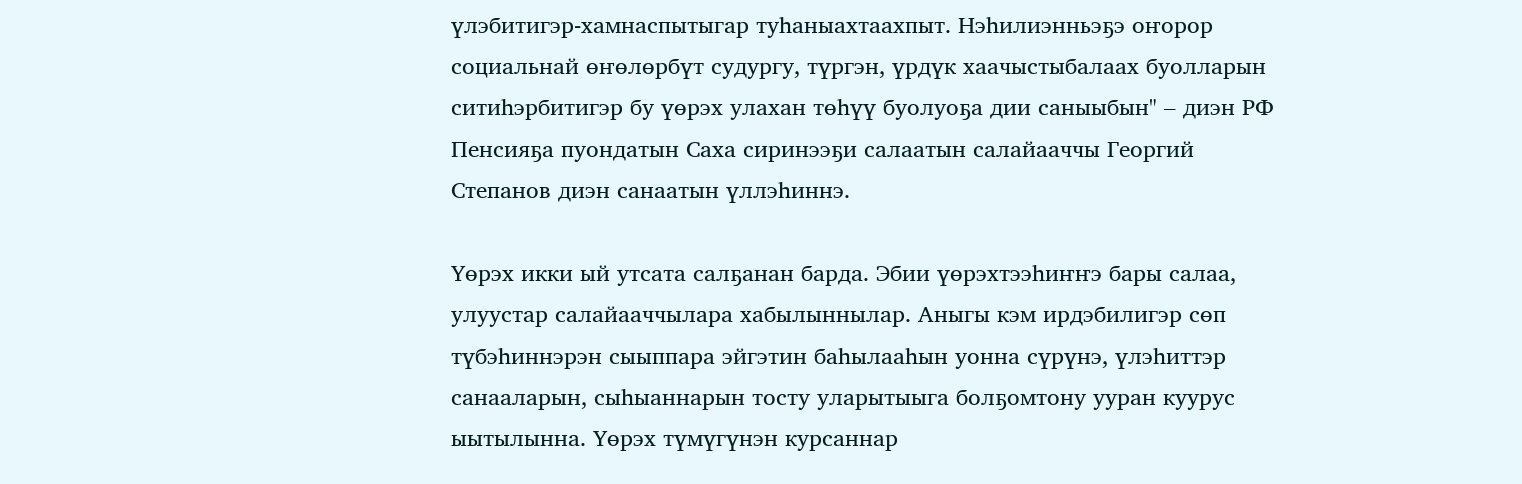үлэбитигэр-хамнаспытыгар туһаныахтаахпыт. Нэһилиэнньэҕэ оҥорор социальнай өҥөлөрбүт судургу, түргэн, үрдүк хаачыстыбалаах буолларын ситиһэрбитигэр бу үөрэх улахан төһүү буолуоҕа дии саныыбын" – диэн РФ Пенсияҕа пуондатын Саха сиринээҕи салаатын салайааччы Георгий Степанов диэн санаатын үллэһиннэ.

Үөрэх икки ый утсата салҕанан барда. Эбии үөрэхтээһиҥҥэ бары салаа, улуустар салайааччылара хабылыннылар. Аныгы кэм ирдэбилигэр сөп түбэһиннэрэн сыыппара эйгэтин баһылааһын уонна сүрүнэ, үлэһиттэр санааларын, сыһыаннарын тосту уларытыыга болҕомтону ууран куурус ыытылынна. Үөрэх түмүгүнэн курсаннар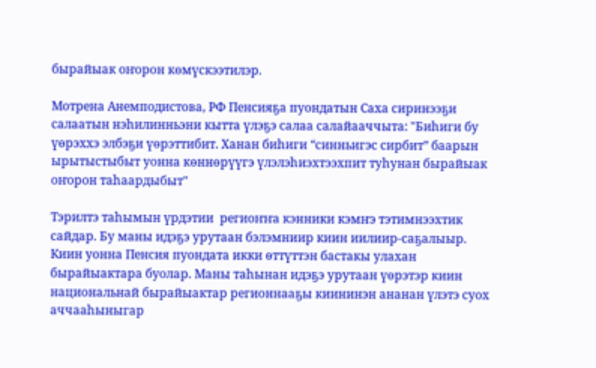бырайыак оҥорон көмүскээтилэр.

Мотрена Анемподистова, РФ Пенсияҕа пуондатын Саха сиринээҕи салаатын нэһилинньэни кытта үлэҕэ салаа салайааччыта: "Биһиги бу үөрэххэ элбэҕи үөрэттибит. Ханан биһиги “синньигэс сирбит” баарын ырытыстыбыт уонна көннөрүүгэ үлэлэһиэхтээхпит туһунан бырайыак оҥорон таһаардыбыт"

Тэрилтэ таһымын үрдэтии  региоҥҥа кэнники кэмҥэ тэтимнээхтик сайдар. Бу маны идэҕэ урутаан бэлэмниир киин иилиир-саҕалыыр. Киин уонна Пенсия пуондата икки өттүттэн бастакы улахан бырайыактара буолар. Маны таһынан идэҕэ урутаан үөрэтэр киин национальнай бырайыактар регионнааҕы киининэн ананан үлэтэ суох аччааһыныгар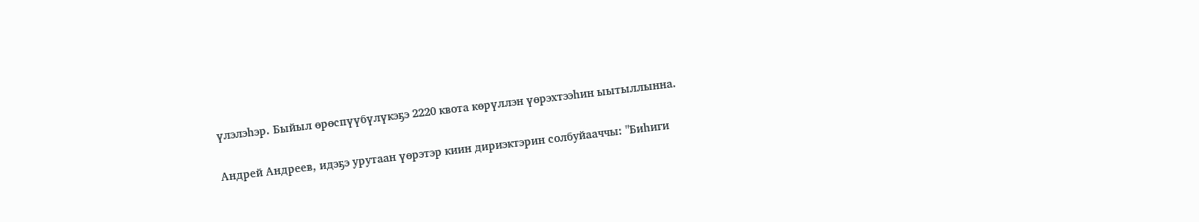үлэлэһэр. Быйыл өрөспүүбүлүкэҕэ 2220 квота көрүллэн үөрэхтээһин ыытыллынна.

Андрей Андреев, идэҕэ урутаан үөрэтэр киин дириэктэрин солбуйааччы: "Биһиги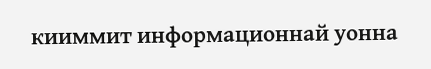кииммит информационнай уонна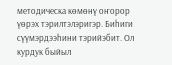методическа көмөнү оҥорор үөрэх тэрилтэлэригэр. Биһиги сүүмэрдээһини тэрийэбит. Ол курдук быйыл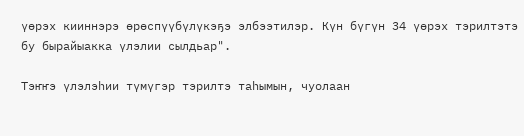үөрэх кииннэрэ өрөспүүбүлүкэҕэ элбээтилэр. Күн бүгүн 34 үөрэх тэрилтэтэ бу бырайыакка үлэлии сылдьар".

Тэҥҥэ үлэлэһии түмүгэр тэрилтэ таһымын, чуолаан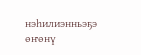нэһилиэнньэҕэ өҥөнү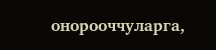онорооччуларга,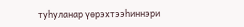туһуланар үөрэхтээһиннэри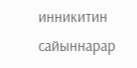инникитин сайыннарар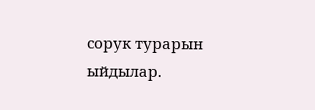сорук турарын ыйдылар.